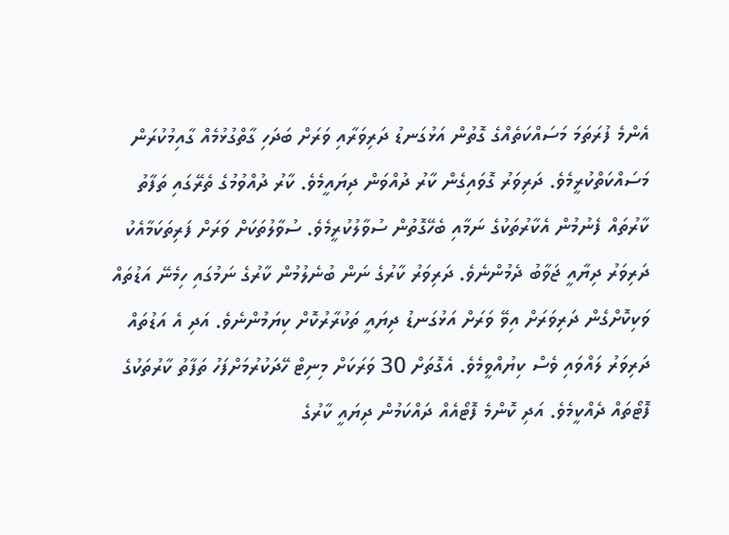އެންމެ ފުރަތަމަ މަސައްކަތެއްގެ ގޮތުން އަޅުގަނޑު ދަރިވަރާއި ވަރަށް ބަދަހި ގާތްގުޅުމެއް ގާއިމުކުރަން މަސައްކަތްކުރީމެވެ. ދަރިވަރު ގޮވައިގެން ކާރު ދުއްވަން ދިޔައީމެވެ. ކާރު ދުއްވުމުގެ ތެރޭގައި ތަފާތު ކާރުތައް ފެނުމުން އެކާރުތަކުގެ ނަމާއި ބެހޭގޮތުން ސުވާލުކުރީމެވެ. ސުވާލުތަކަށް ވަރަށް ފަރިތަކަމާއެކު ދަރިވަރު ދިޔާއީ ޖަވާބު ދެމުންނެވެ. ދަރިވަރު ކާރުގެ ނަން ބުނެލުމުން ކާރުގެ ނަމުގައި ހިމެނޭ އަޑުތައް ވަކިކޮށްގެން ދަރިވަރަށް އިވޭ ވަރަށް އަޅުގަނޑު ދިޔައީ ތަކުރާރުކޮށް ކިޔަމުންނެވެ. އަދި އެ އަޑުތައް ދަރިވަރު ލައްވައި ވެސް ކިޔުއްވީމެވެ. އެގޮތަށް 30 ވަރަކަށް މިނިޓް ހޭދަކުރުމަށްފަހު ތަފާތު ކާރުތަކުގެ ފޮޓޯތައް ދެއްކީމެވެ. އަދި ކޮންމެ ފޮޓޯއެއް ދައްކަމުން ދިޔައީ ކާރުގެ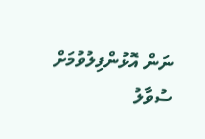ނަން އޮޅުންފިލުވުމަށް ސުވާލު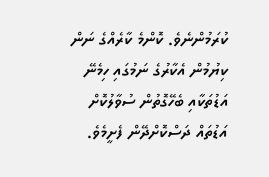ކުރަމުންނެވެ. ކޮންމެ ކާރެއްގެ ނަން ކިޔުމުން އެކާރުގެ ނަމުގައި ހިމެނޭ އަޑުތަކާއި ބެހޭގޮތުން ސުވާލުކޮށް އަޑުތައް ދަސްކޮށްދޭން ފެށީމެވެ.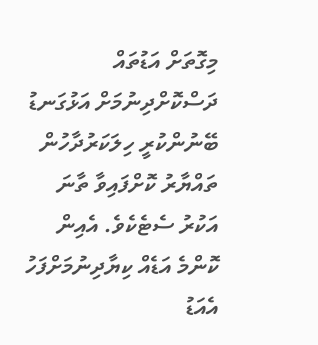މިގޮތަށް އަޑުތައް ދަސްކޮށްދިނުމަށް އަޅުގަނޑު ބޭނުންކުރީ ހިލަކަރުދާހުން ތައްޔާރު ކޮށްފައިވާ ތާނަ އަކުރު ސެޓެކެވެ. އެއިން ކޮންމެ އަޑެއް ކިޔާދިނުމަށްފަހު އެއަޑު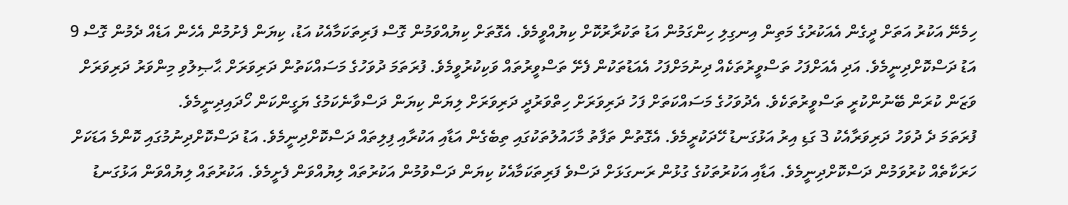ހިމެނޭ އަކުރު އަތަށް ދީގެން އެއަކުރުގެ މަތިން އިނގިލި ހިންގަމުން އަޑު ތަކުރާރުކޮށް ކިޔުއްވީމެވެ. އެގޮތަށް ކިޔުއްވަމުން ގޮސް ފަރިތަކަމާއެކު އަޑު، ކިޔަން ފެށުމުން އެހެން އަޑެއް ދެމުން ގޮސް 9 އަޑު ދަސްކޮށްދިނީމެވެ. އަދި އެއަށްފަހު ތަސްވީރުތަކެއް ދިނުމަށްފަހު އެއަޑުތަކުން ފެށޭ ތަސްވީރުތައް ވަކިކުރުވީމެވެ. ފުރަތަމަ ދުވަހުގެ މަސައްކަތުން ދަރިވަރަށް ޙާޞިލުވި މިންވަރު ދަރިވަރަށް ވަޒަން ކުރަން ބޭނުންކުރީ ތަސްވީރުތަކެވެ. އެދުވަހުގެ މަސައްކަތަށް ފަހު ދަރިވަރަށް ހިތްވަރުދީ ދަރިވަރަށް ލިޔަން ކިޔަން ދަސްވާނެކަމުގެ ޔަގީންކަން ހޯދައިދިނީމެވެ.
ފުރަތަމަ ދެ ދުވަހު ދަރިވަރާއެކު 3 ގަޑި އިރު އަޅުގަނޑު ހޭދަކުރީމެވެ. އެގޮތުން ތަފާތު މާހައުލުތަކުގައި ތިބެގެން އަޑާއި އަކުރާއި ފިލިތައް ދަސްކޮށްދިނީމެވެ. އަޑު ދަސްކޮށްދިނުމުގައި ކޮންމެ އަޑަކަށް ހަރަކާތެއް ކުރުވަމުން ދަސްކޮށްދިނީމެވެ. އަޑާއި އަކުރުތަކުގެ ގުޅުން ރަނގަޅަށް ދަސްވެ ފަރިތަކަމާއެކު ކިޔަން ދަސްވުމުން އަކުރުތައް ލިޔުއްވަން ފެށީމެވެ. އަކުރުތައް ލިޔުއްވަން އަޅުގަނޑު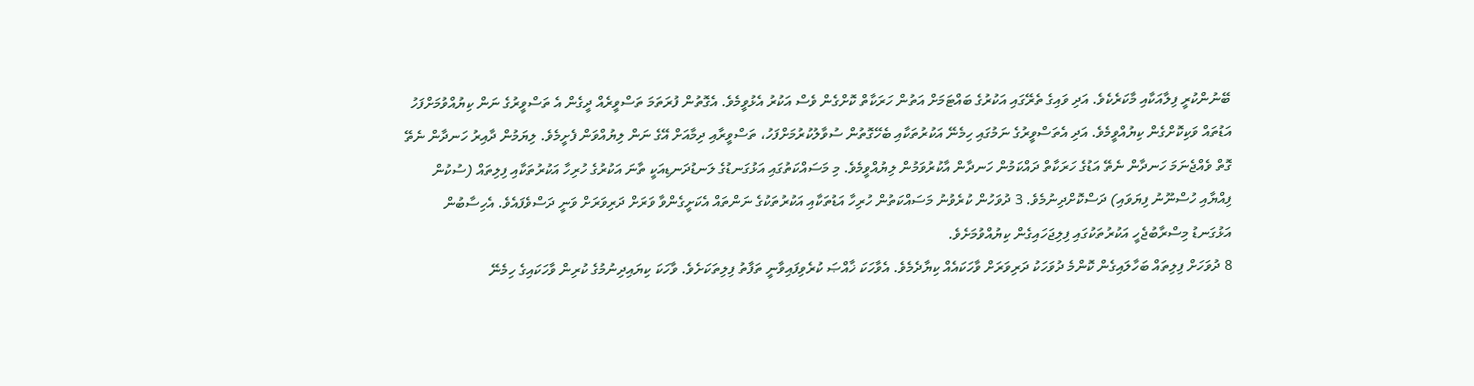ބޭނުންކުރީ ފިލާއަކާއި މާކަރެކެވެ. އަދި ވައިގެ ތެރޭގައި އަކުރުގެ ބައްޓަމަށް އަތުން ހަރަކާތް ކޮށްގެން ވެސް އަކުރު އެޅުވީމެވެ. އެގޮތުން ފުރަތަމަ ތަސްވީރެއް ދީގެން އެ ތަސްވީރުގެ ނަން ކިޔުއްވުމަށްފަހު އަޑުތައް ވަކިކޮށްގެން ކިޔުއްވީމެވެ. އަދި އެތަސްވީރުގެ ނަމުގައި ހިމެނޭ އަކުރުތަކާއި ބެހޭގޮތުން ސުވާލުކުރުމަށްފަހު، ތަސްވީރާއި ދިމާއަށް އޭގެ ނަން ލިޔުއްވަން ފެށީމެވެ. ލިޔަމުން ދާއިރު ހަނދާން ނެތޭ ގޮތް ވެއްޖެނަމަ ހަނދާން ނެތޭ އަޑުގެ ހަރަކާތް ދައްކަމުން ހަނދާން އާކުރުވަމުން ލިޔުއްވީމެވެ. މި މަސައްކަތުގައި އަޅުގަނޑުގެ ލަނޑުދަނޑިއަކީ ތާނަ އަކުރުގެ ހުރިހާ އަކުރުތަކާއި ފިލިތައް (ސުކުން ފިއްޔާއި ހުސްނޫނު ފިޔަވައި) ދަސްކޮށްދިނުމެވެ. 3 ދުވަހުން ކުރެވުނު މަސައްކަތުން ހުރިހާ އަޑުތަކާއި އަކުރުތަކުގެ ނަންތައް އެކަށީގެންވާ ވަރަށް ދަރިވަރަށް ވަނީ ދަސްވެފައެވެ. އެހިސާބުން އަޅުގަނޑު މިސްރާބުޖެހީ އަކުރުތަކުގައި ފިލިޖަހައިގެން ކިޔުއްވުމަށެވެ.
8 ދުވަހަށް ފިލިތައް ބަހާލައިގެން ކޮންމެ ދުވަހަކު ދަރިވަރަށް ވާހަކައެއް ކިޔާދެމެވެ. އެވާހަކަ ޚާއްޞަ ކުރެވިފައިވާނީ ތަފާތު ފިލިތަކަށެވެ. ވާހަކަ ކިޔައިދިނުމުގެ ކުރިން ވާހަކައިގެ ހިމެނޭ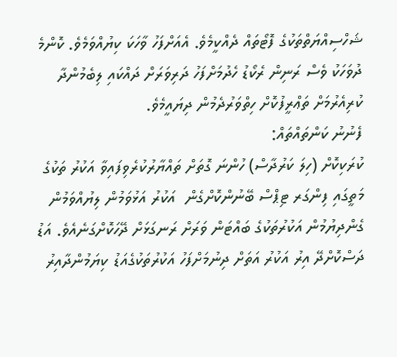ޝަހްސިއްޔަތްތަކުގެ ފޮޓޯތައް ދެއްކީމެވެ. އެއަށްފަހު ވާހަކަ ކިޔުއްވަމެވެ. ކޮންމެ ދުވަހަކު ވެސް ރަނިން ރެކޯޑު ހެދުމަށްފަހު ދަރިވަރަށް ދައްކައި ލިބެމުންދާ ކުރިއެރުމަށް ތަޢްރީފުކޮށް ހިތްވަރުދެމުން ދިޔައީމެވެ.
ފެނުނު ކަންތައްތައް:
ކުރަކިކޮށް (ހިލަ ކަރުދާސް) ހުންނަ ގޮތަށް ތައްޔާރުކުރެވިފައިވާ އަކުރު ތަކުގެ މަތީގައި ފިންގަރ ޓިޕްސް ބޭނުންކޮށްގެން  އަކުރު އަޅުވަމުން ލިޔުއްވަމުން ގެންދިޔުމުން އަކުރުތަކުގެ ބައްޓަން ވަރަށް ރަނގަޅަށް ދޭހަކޮށްގަނެއެވެ. އަޑު ދަސްކޮށްދޭ އިރު އަކުރު އަތަށް ދިނުމަށްފަހު އަކުރުތަކުގެއަޑު ކިޔަމުންދާއިރު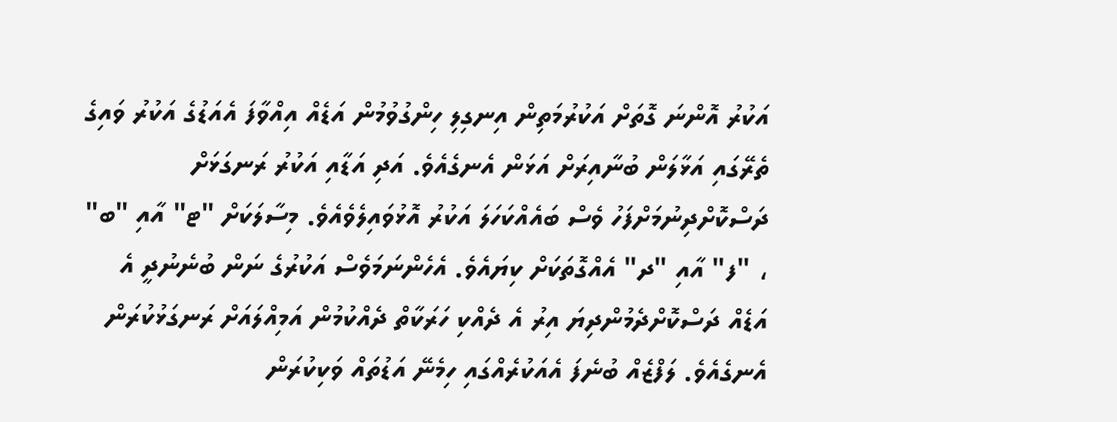އަކުރު އޮންނަ ގޮތަށް އަކުރުމަތިން އިނގިލި ހިންގުވުމުން އަޑެއް އިއްވާފަ އެއަޑުގެ އަކުރު ވައިގެ ތެރޭގައި އަޅާލަން ބުނާއިރަށް އަޅަން އެނގެއެވެ. އަދި އަޑާއި އަކުރު ރަނގަޅަށް ދަސްކޮށްދިނުމަށްފަހު ވެސް ބައެއްކަހަލަ އަކުރު އޮޅުވައިލެވެއެވެ. މިސާލަކަށް "ޓ" އާއި "ބ" ، "ފ" އާއި "ދ" އެއްގޮތަކަށް ކިޔައެވެ. އެހެންނަމަވެސް އަކުރުގެ ނަން ބުނެނުދީ އެ އަޑެއް ދަސްކޮށްދެމުންދިޔަ އިރު އެ ދެއްކި ހަރަކާތް ދެއްކުމުން އަމިއްލައަށް ރަނގަޅުކުރަން އެނގެއެވެ. ލަފްޒެއް ބުނެފަ އެއަކުރެއްގައި ހިމެނޭ އަޑުތައް ވަކިކުރަން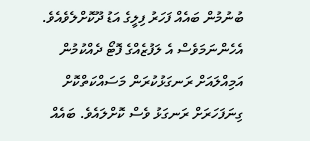ބުނުމުން ބައެއް ފަހަރު ފިލީގެ އަޑު ދޫކޮށްލެވެއެވެ. އެހެންނަމަވެސް އެ ލަފުޒެއްގެ ފޮޓޯ ދެއްކުމުން އަމިއްލައަށް ރަނގަޅުކުރަން މަސައްކަތްކޮށް ގިނަފަހަރަށް ރަނގަޅު ވެސް ކޮށްލައެވެ. ބައެއް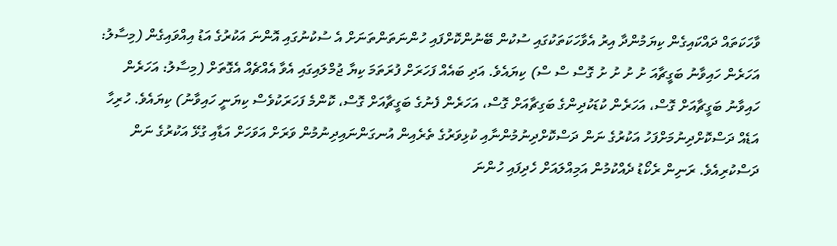ވާހަކަތައް ދައްކައިގެން ކިޔަމުންދާ އިރު އެވާހަކަތަކުގައި ސުކުން ބޭނުންކޮށްފައި ހުންނަތަންތަނަށް އެ ސުކުނުގައި އޮންނަ އަކުރުގެ އަޑު އިއްވައިގެން (މިސާލު: އަހަރެން ހައިވާނު ބަގީޗާއަ ށު ށު ށު ށު ގޮސް ސް ސް) ކިޔައެވެ. އަދި ބައެއް ފަހަރަށް ފުރަތަމަ ކިޔާ ޖުމްލައިގައި އެވާ އެއްޗެއް އެގޮތަށް (މިސާލު: އަހަރެން ހައިވާނު ބަގީޗާއަށް ގޮސް، އަހަރެން ކުޑަކުދިންގެ ބަގިޗާއަށް ގޮސް، އަހަރެން ފެނުގެ ބަގީޗާއަށް ގޮސް، ކޮންމެ ފަހަރަކުވެސް ކިޔަނީ ހައިވާނު) ކިޔައެވެ. ހުރިހާ އަޑެއް ދަސްކޮށްދިނުމަށްފަހު އަކުރުގެ ނަން ދަސްކޮށްދިނުމުންނާއި ކުޅިވަރުގެ ތެރެއިން އުނގަންނައިދިނުމުން ވަރަށް އަވަހަށް އަޑާއި ގުޅޭ އަކުރުގެ ނަން ދަސްކުރިއެވެ. ރަނިން ރެކޯޑު ދެއްކުމުން އަމިއްލައަށް ހެދިފައި ހުންނަ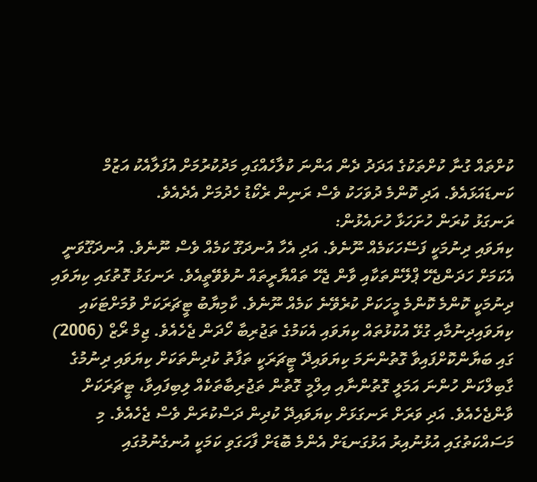ކުށްތައް ގުނާ ކުށްތަކުގެ އަދަދު ދެން އަންނަ ކުލާހެއްގައި މަދުކުރުމަށް އުފަލާއެކު އަޒުމް ކަނޑައަޅައެވެ. އަދި ކޮންމެ ދުވަހަކު ވެސް ރަނިން ރެކޯޑު ހެދުމަށް އެދެއެވެ.
ރަނގަޅު ކުރަން ހުށަހަޅާ ހުށައެޅުން:
ކިޔަވައި ދިނުމަކީ ފަސޭހަކަމެއް ނޫނެވެ. އަދި އެހާ އުނދަގޫ ކަމެއް ވެސް ނޫނެވެ. އުނދަގޫވަނީ އެކަމަށް ހަދަންޖެހޭ ޕްލޭންތަކާއި ވާން ޖެހޭ ތައްޔާރީތައް ނުވެވޭތީއެވެ. ރަނގަޅު ގޮތުގައި ކިޔަވައި ދިނުމަކީ ކޮންމެ ކޮންމެ މީހަކަށް ކުރެވޭނެ ކަމެއް ނޫނެވެ. ކާމިޔާބު ޓީޗަރަކަށް ވުމަށްޓަކައި ކިޔަވައިދިނުމާއި ގުޅޭ އުކުޅުތައް ކިޔަވައި އެކަމުގެ ތަޖުރިބާ ހޯދަން ޖެހެއެވެ. ޖިމް ރޯޒް (2006)  ގައި ބަޔާންކޮށްފައިވާ ގޮތުންނަމަ ކިޔަވައިދޭ ޓީޗަރަކީ ތަފާތު ކުދިންތަކަށް ކިޔަވައި ދިނުމުގެ ގާބިލްކަން ހުންނަ އަމަލީ ގޮތުންނާއި އިލްމީ ގޮތުން ތަޖުރިބާތަކެއް ލިބިފައިވާ، ޓީޗަރަކަށް ވާންޖެހެއެވެ. އަދި ވަރަށް ރަނގަޅަށް ކިޔަވައިދޭ ކުދިން ދަސްކުރަން ވެސް ޖެހެއެވެ. މި މަސައްކަތުގައި އުޅުނުއިރު އަޅުގަނޑަށް އެންމެ ބޮޑަށް ފާހަގަވި ކަމަކީ އުނގެނުމުގައި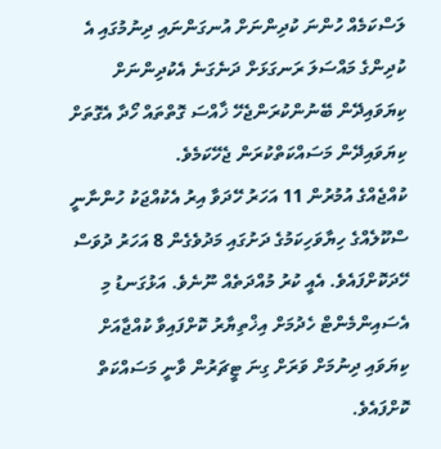ލަސްކަމެއް ހުންނަ ކުދިންނަށް އުނގަންނައި ދިނުމުގައި އެ ކުދިންގެ މައްސަލަ ރަނގަޅަށް ދަނެގަނެ އެކުދިންނަށް ކިޔަވައިދޭން ބޭނުންކުރަންޖެހޭ ޚާއްސަ ގޮތްތައް ހޯދާ އެގޮތަށް ކިޔަވައިދޭން މަސައްކަތްކުރަން ޖެހޭކަމެވެ.
ކުއްޖެއްގެ އުމުރުން 11 އަހަރު ހޭދަވާ އިރު އެކުއްޖަކު ހުންނާނީ ސްކޫލެއްގެ ހިޔާވަހިކަމުގެ ދަށުގައި މަދުވެގެން 8 އަހަރު ދުވަސް ހޭދަކޮށްފައެވެ. އެއީ ކުރު މުއްދަތެއް ނޫނެވެ. އަޅުގަނޑު މި އެސައިންމެންޓް ހެދުމަށް އިޚްތިޔާރު ކޮށްފައިވާ ކުއްޖާއަށް ކިޔަވައި ދިނުމަށް ވަރަށް ގިނަ ޓީޗަރުން ވާނީ މަސައްކަތް ކޮށްފައެވެ.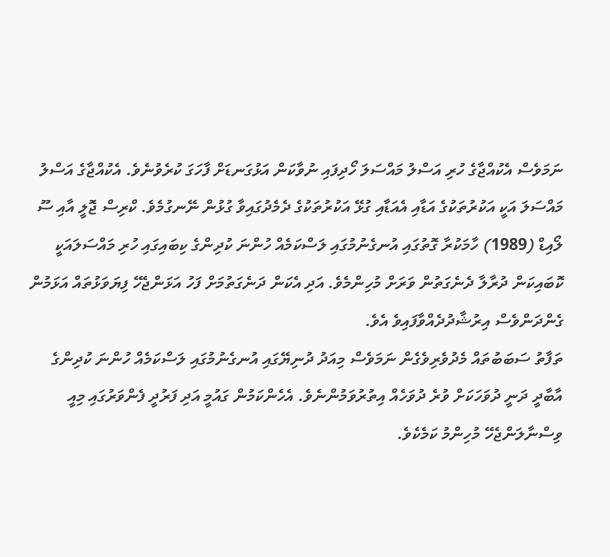ނަމަވެސް އެކުއްޖާގެ ހުރި އަސްލު މައްސަލަ ހޯދިފައި ނުވާކަން އަޅުގަނޑަށް ފާހަގަ ކުރެވުނެވެ. އެކުއްޖާގެ އަސްލު މައްސަލަ އަކީ އަކުރުތަކުގެ އަޑާއި އެއަޑާއި ގުޅޭ އަކުރުތަކުގެ ދެމެދުގައިވާ ގުޅުން ނޭނގުމެވެ. ކްރިސް ޖޮލީ އާއި ސޫ ލޯއިޑް (1989) ހާމަކުރާ ގޮތުގައި އުނގެނުމުގައި ލަސްކަމެއް ހުންނަ ކުދިންގެ ކިބައިގައި ހުރި މައްސަލައަކީ ކޮބައިކަން ދުރާލާ ދެނެގަތުން ވަރަށް މުހިންމެވެ. އަދި އެކަން ދަނެގަތުމަށް ފަހު އަޅަންޖެހޭ ފިޔަވަޅުތައް އަޅަމުން ގެންދަންވެސް އިރުޝާދުދެއްވާފައިވެ އެވެ.
ތަފާތު ސަބަބުތައް މެދުވެރިވެގެން ނަމަވެސް މިއަދު ދުނިޔޭގައި އުނގެނުމުގައި ލަސްކަމެއް ހުންނަ ކުދިންގެ އާބާދީ ދަނީ ދުވަހަކަށް ވުރެ ދުވަހެއް އިތުރުވަމުންނެވެ. އެހެންކަމުން ގައުމީ އަދި ފަރުދީ ފެންވަރުގައި މިއީ ވިސްނާލަންޖެހޭ މުހިންމު ކަމެކެވެ.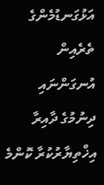އަޅުގަނޑުމެންގެ ތެރެއިން އުނގަންނައި ދިނުމުގެ ދާއިރާ އިޚްތިޔާރުކުރާ ކޮންމެ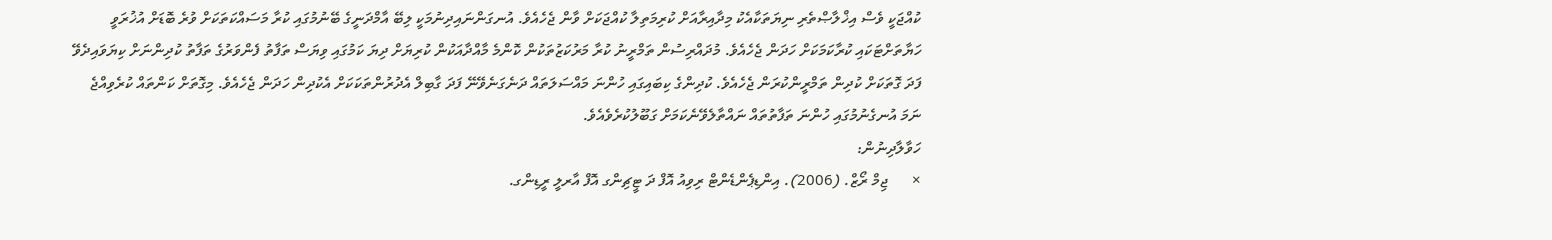ކުއްޖަކީ ވެސް އިޚްލާޞްތެރި ނިޔަތަކާއެކު މިދާއިރާއަށް ކުރިމަތިލާ ކުއްޖަކަށް ވާން ޖެހެއެވެ. އުނގަންނައިދިނުމަކީ ލިބޭ އާމްދަނީގެ ބޭނުމުގައި ކުރާ މަސައްކަތަކަށް ވުރެ ބޮޑަށް އުޚުރަވީ ހަޔާތަށްޓަކައި ކުރާކަމަކަށް ހަދަން ޖެހެއެވެ. މުދައްރިސުން ތަމްރީނު ކުރާ މަރުކަޒުތަކުން ކޮންމެ މާއްދާއަކުން ކުރިޔަށް ދިޔަ ކަމުގައި ވިޔަސް ތަފާތު ފެންވަރުގެ ތަފާތު ކުދިންނަށް ކިޔަވައިދެވޭ ފަދަ ގޮތަކަށް ކުދިން ތަމްރީންކުރަން ޖެހެއެވެ. ކުދިންގެ ކިބައިގައި ހުންނަ މައްސަލަތައް ދަނެގަނެވޭނޭ ފަދަ ގާބިލް އެދުރުންތަކަކަށް އެކުދިން ހަދަން ޖެހެއެވެ. މިގޮތަށް ކަންތައް ކުރެވިއްޖެ ނަމަ އުނގެނުމުގައި ހުންނަ ތަފާތުތައް ނައްތާލެވޭނެކަމަށް ގަބޫލުކުރެވެއެވެ.
ހަވާލާދިނުން:
×      ޖިމް ރޯޒް. (2006). އިންޑިޕެންޑެންޓް ރިވިއު އޮފް ދަ ޓީޗިންގ އޮފް އާރލީ ރީޑިންގ.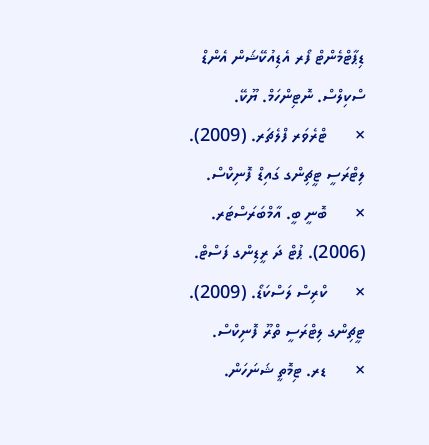ޑިޕާޓްމެންޓް ފޯރ އެޑިއުކޭޝަން އެންޑް ސްކިލްސް. ނޮޓިންހަމް. ޔޫކޭ.
×      ޓްރެވަރ ފްލެޗަރ. (2009). ލިޓްރަސީ ޓީޗިންގ ގައިޑް ފޮނިކްސް.
×      ބޮނީ ބީ. އާމްބަރަސްޓަރ. (2006). ޕުޓް ދަ ރީޑިންގ ފަސްޓް.
×      ކްރިސް ލަސްކަޑޯ. (2009). ޓީޗިންގ ލިޓްރަސީ ތްރޫ ފޮނިކްސް.
×      ޑރ. ޓިމޮތީ ޝަނަހަން.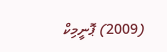(2009) ޕޮނީމިކް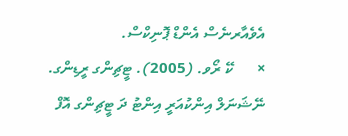އެވެއާރނެސް އެންޑް ޕޮނިކްސް.
×      ކޭ ރޯވ. (2005). ޓީޗިންގ ރީޑިންގ. ނޭޝަނަލް އިންކުއަރީ އިންޓު ދަ ޓީޗިންގ އޮފް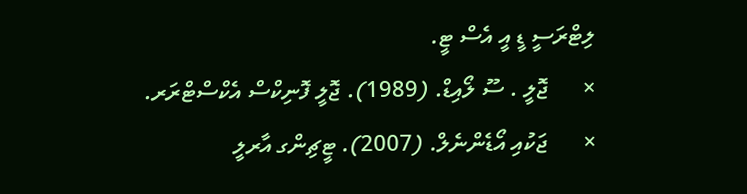ލިޓްރަސީ ޑީ އީ އެސް ޓީ.
×      ޖޮލީ . ސޫ ލޯއިޑް. (1989). ޖޮލީ ފޮނިކްސް އެކްސްޓްރަރ.
×      ޖަކުއި އޯޑެންނެލް. (2007). ޓީޗިންގ އާރލީ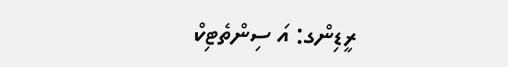ރީޑިންގ: އަ ސިންތެޓިކް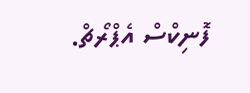ފޮނިކްސް އެޕްރޯޗް.